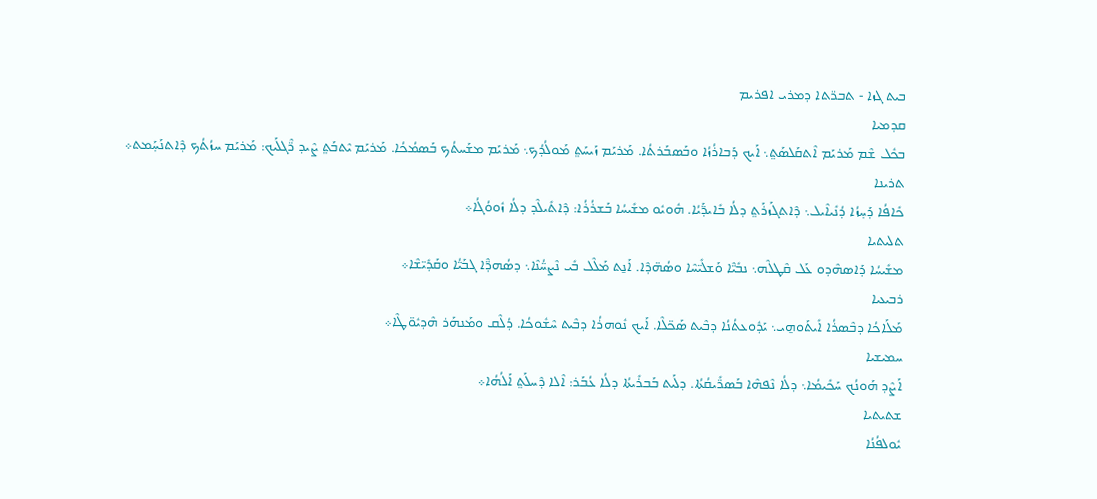ܒܝܬ ܓܙܐ - ܬܒܪ̈ܬܐ ܕܡܪܝ ܐܦܪܝܡ
ܩܕܡܝܐ
ܒܟܽܠ ܫܶܡ ܡܰܪܝܰܡ ܐܶܬܩܰܠܣܰܬ݀܆ ܐܰܝܟ ܕܰܒܐܪܳܙܳܐ ܘܒܰܣܒܰܪܬܳܐ. ܡܰܪܝܰܡ ܙܰܝܚܰܬ݀ ܡܰܘܠܳܕܳܟ܆ ܡܰܪܝܰܡ ܡܫܰܚܬܳܟ ܒܰܣܡܳܟܳܐ. ܡܰܪܝܰܡ ܝܶܬܒܰܬ݀ ܨܶܝܕ ܪ̈ܶܓܠܰܝܟ: ܡܰܪܝܰܡ ܚܙܳܬܳܟ ܕܶܐܬܢܰܚ̣ܰܡܬ܀
ܬܪܝܢܐ
ܟܺܐܦܳܐ ܕܰܚ̣ܙܳܐ ܕܳܢܺܝܐܶܝܠ܆ ܕܶܐܬܓܰܙܪܰܬ݀ ܕܠܳܐ ܒܺܐܝܕ̈ܰܝܳܐ. ܗܽܘܝܽܘ ܡܫܺܝܚܳܐ ܒܰܫܪܳܪܳܐ: ܕܶܐܬܺܝܠܶܕ ܕܠܳܐ ܙܽܘܘܳܓܳܐ܀
ܬܠܝܬܝܐ
ܡܫܺܝܚܳܐ ܕܰܐܣܗܶܕܘ ܥܰܠ ܩܶܛܠܶܗ܆ ܢܒܺܝ̈ܶܐ ܘܰܫܠܺܝ̈ܚܶܐ ܘܣܳܗ̈ܕܶܐ. ܐܰܢ̱ܬ ܡܰܠܶܠ ܒܺܝ ܢܶܨܚ̈ܳܢܶܐ܆ ܕܣܳܗܕ̈ܶܐ ܓܒܰܝ̈ܳܐ ܘܩܰܕܺܝ̈ܫܶܐ܀
ܪܒܝܥܝܐ
ܡܰܠܰܐܟܳܐ ܕܒܶܣܪܳܐ ܐܺܝܬܰܘܗ̱ܝ܆ ܝܰܕܽܘܥܬܳܢܳܐ ܕܒܶܝܬ ܣܰܟ̈ܠܶܐ. ܐܰܝܟ ܢܽܘܗܪܳܐ ܕܒܶܝܬ ܚܶܫܽܘܟܳܐ. ܕܳܠܶܩ ܘܡܰܢܗܰܪ ܗܶܕܝܽܘ̈ܛܶܐ܀
ܚܡܝܫܝܐ
ܐܰܨܶܕ ܗܰܘܢܳܟ ܚܰܟܺܝܡܳܐ܆ ܕܠܳܐ ܢܶܦܗܶܐ ܒܰܣܪ̈ܺܝܩܳܬܳܐ. ܕܠܰܝܬ ܒܰܒܪܺܝܬܳܐ ܕܠܳܐ ܥܳܒܰܪ: ܐܶܠܐ ܕܶܚܠܰܬ݀ ܐܰ‌ܠܳܗܳܐ܀
ܫܬܝܬܝܐ
ܝܽܘܠܦܳܢܳܐ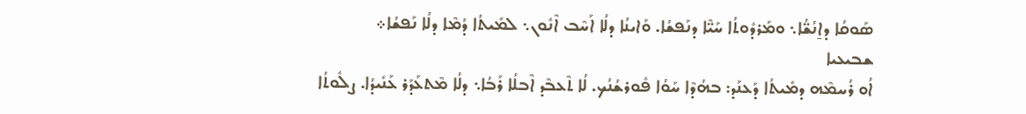ܣܰܘܩܳܐ ܕܐ̱ܢܳܫ̈ܳܐ܆ ܘܡܰܪܕܽܘܬܳܐ ܚܰܝ̈ܶܐ ܕܢܰܦܫܳܐ. ܘܰܐܝܢܳܐ ܕܠܳܐ ܐܰܚܶܒ ܐܶܢܽܘܢ܆ ܠܡܺܝܬܳܐ ܕܳܡܶܐ ܕܠܳܐ ܢܰܦܫܳܐ܀
ܫܒܝܥܝܐ
ܐܳܘ ܪܳܚܡܶܗ ܕܡܺܝܬܳܐ ܕܰܥܢܰܕ: ܒܗܳܕܶܐ ܚܰܘܳܐ ܦܽܘܪܫܳܢܳܟ. ܠܳܐ ܬܶܥܒܶܕ ܐܶܒܠܳܐ ܪܰܒܳܐ܆ ܕܠܳܐ ܡܶܬܥܰܕܰܪ ܥܰܢܺܝܕܳܐ. ܨܠܽܘܬܳܐ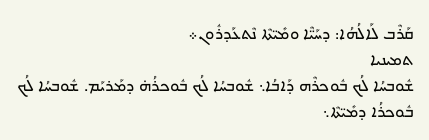ܩܰܪܶܒ ܠܰܐܠܳܗܳܐ: ܕܚܰܝ̈ܶܐ ܘܡܺܝ̈ܬܶܐ ܢܶܬܥܰܕܪܽܘܢ܀
ܬܡܝܢܝܐ
ܫܽܘܒܚܳܐ ܠܳܟ ܒܽܘܟܪܶܗ ܕܰܐܒܳܐ܆ ܫܽܘܒܚܳܐ ܠܳܟ ܒܽܘܟܪܳܗ̇ ܕܡܰܪܝܰܡ. ܫܽܘܒܚܳܐ ܠܳܟ ܒܽܘܟܪܳܐ ܕܡܺܝ̈ܬܶܐ܆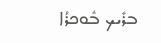ܒܪܺܝܟ ܒܽܘܟܪܳܐ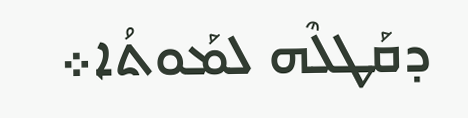ܕܩܰܛܠܶܗ ܠܡܰܘܬܳܐ܀